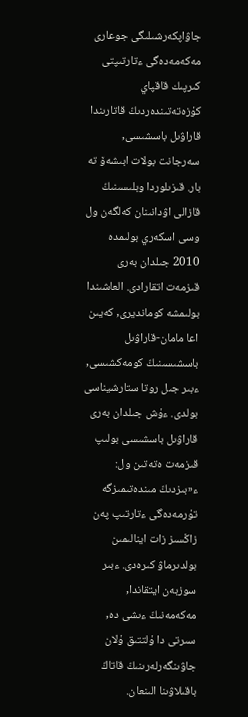جاۋاپكەرشىلىگى جوعارى مەكەمەدەگى ءتارتىپتى كىرپىك قاقپاي كۇزەتەتىندەردىڭ قاتارىندا قاراۋىل باسشىسى, سەرجانت بولات ابىشەۆ تە بار. قىزىلوردا وبلىسىنىڭ قازالى اۋدانىنان كەلگەن ول وسى اسكەري بولىمدە 2010 جىلدان بەرى قىزمەت اتقارادى. العاشىندا بولىمشە كومانديرى, كەيىن اعا مامان-قاراۋىل باسشىسىنىڭ كومەكشىسى, ءبىر جىل روتا ستارشيناسى بولدى. ءۇش جىلدان بەرى قاراۋىل باسشىسى بولىپ قىزمەت ەتەتىن ول: ء«بىزدىڭ مىندەتىمىزگە تۇرمەدەگى ءتارتىپ پەن زاڭسىز زات اينالىمىن بولدىرماۋ كىرەدى. ءبىر سوزبەن ايتقاندا, مەكەمەنىڭ ءىشى دە, سىرتى دا ۇلتتىق ۇلان جاۋىنگەرلەرىنىڭ قاتاڭ باقىلاۋىنا الىنعان.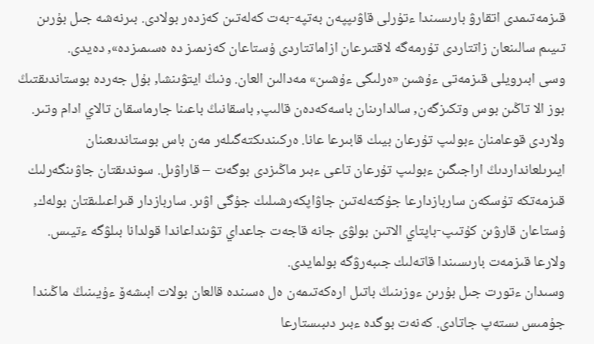قىزمەتىمدى اتقارۋ بارىسىندا ءتۇرلى قاۋىپپەن بەتپە-بەت كەلەتىن كەزدەر بولادى. بىرنەشە جىل بۇرىن تىيىم سالىنعان زاتتاردى تۇرمەگە لاقتىرعان ازاماتتاردى ۇستاعان كەزىمىز دە ەسىمىزدە», دەيدى.
وسى ابىرويلى قىزمەتى ءۇشىن «ەرلىگى ءۇشىن» مەدالىن العان. ونىڭ ايتۋىنشا, بۇل جەردە بوستاندىقتىڭ بوز الا تاڭىن بوس وتكىزگەن, سالدارىنان باسەكەدەن قالىپ, باسقانىڭ باعىنا جارماسقان تالاي ادام وتىر. ولاردى قوعامنان ءبولىپ تۇرعان بيىك قابىرعا عانا. ەركىندىكتەگىلەر مەن باس بوستاندىعىنان ايىرىلعانداردىڭ اراجىگىن ءبولىپ تۇرعان تاعى ءبىر ماڭىزدى بوگەت – قاراۋىل. سوندىقتان جاۋىنگەرلىك قىزمەتكە تۇسكەن ساربازدارعا جۇكتەلەتىن جاۋاپكەرشىلىك جۇگى اۋىر. ساربازدار قىراعىلىقتان بولەك, ۇستاعان قارۋىن كۇتىپ-باپتاي الاتىن بولۋى جانە قاجەت جاعداي تۋىنداعاندا قولدانا بىلۋگە ءتيىس. ولارعا قىزمەت بارىسىندا قاتەلىك جىبەرۋگە بولمايدى.
وسىدان ءتورت جىل بۇرىن ءوزىنىڭ باتىل ارەكەتىمەن ەل ەسىندە قالعان بولات ابىشەۆ ءۇيىنىڭ ماڭىندا جۇمىس ىستەپ جاتادى. كەنەت بوگدە ءبىر دىبىستارعا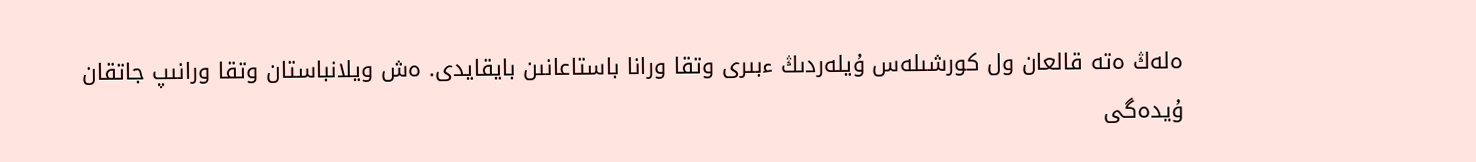ەلەڭ ەتە قالعان ول كورشىلەس ۇيلەردىڭ ءبىرى وتقا ورانا باستاعانىن بايقايدى. ەش ويلانباستان وتقا ورانىپ جاتقان ۇيدەگى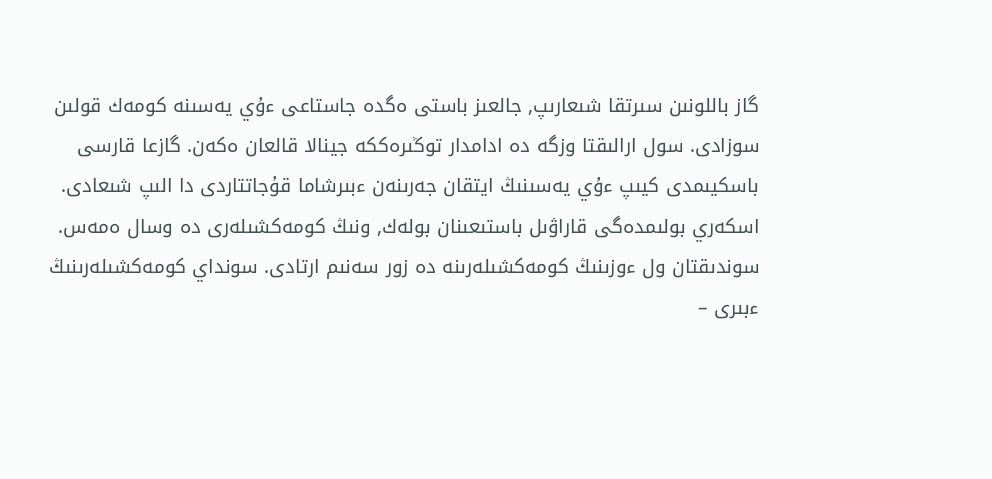گاز باللونىن سىرتقا شىعارىپ, جالعىز باستى ەگدە جاستاعى ءۇي يەسىنە كومەك قولىن سوزادى. سول ارالىقتا وزگە دە ادامدار توڭىرەككە جينالا قالعان ەكەن. گازعا قارسى باسكيىمدى كيىپ ءۇي يەسىنىڭ ايتقان جەرىنەن ءبىرشاما قۇجاتتاردى دا الىپ شىعادى.
اسكەري بولىمدەگى قاراۋىل باستىعىنان بولەك, ونىڭ كومەكشىلەرى دە وسال ەمەس. سوندىقتان ول ءوزىنىڭ كومەكشىلەرىنە دە زور سەنىم ارتادى. سونداي كومەكشىلەرىنىڭ ءبىرى –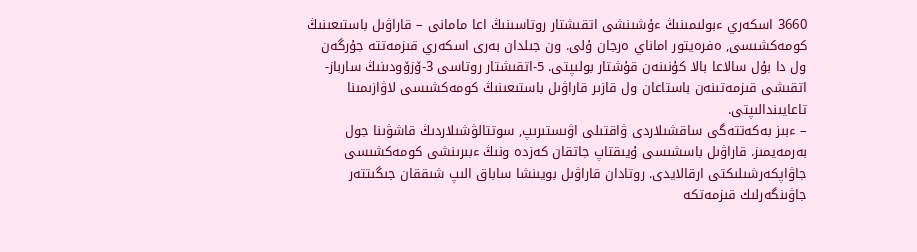3660 اسكەري ءبولىمىنىڭ ءۇشىنشى اتقىشتار روتاسىنىڭ اعا مامانى – قاراۋىل باستىعىنىڭ كومەكشىسى, ەفرەيتور اماناي ەرجان ۇلى. ون جىلدان بەرى اسكەري قىزمەتتە جۇرگەن ول دا بۇل سالاعا بالا كۇنىنەن قۇشتار بولىپتى. 5-اتقىشتار روتاسى 3-ۆزۆودىنىڭ سارباز-اتقىشى قىزمەتىنەن باستاعان ول قازىر قاراۋىل باستىعىنىڭ كومەكشىسى لاۋازىمىنا تاعايىندالىپتى.
– ءبىز بەكەتتەگى ساقشىلاردى ۋاقتىلى اۋىستىرىپ, سوتتالۋشىلاردىڭ قاشۋىنا جول بەرمەيمىز. قاراۋىل باسشىسى ۇيىقتاپ جاتقان كەزدە ونىڭ ءبىرىنشى كومەكشىسى جاۋاپكەرشىلىكتى ارقالايدى. روتادان قاراۋىل بويىنشا ساباق الىپ شىققان جىگىتتەر جاۋىنگەرلىك قىزمەتكە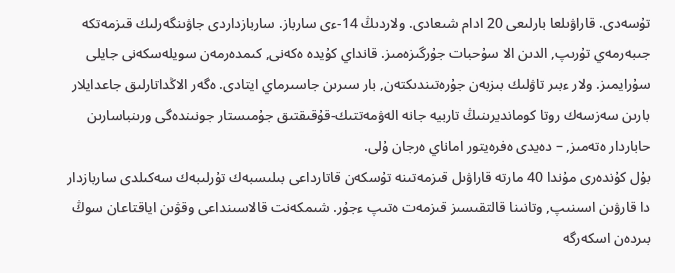تۇسەدى. قاراۋىلعا بارلىعى 20 ادام شىعادى. ولاردىڭ 14-ءى سارباز. ساربازداردى جاۋىنگەرلىك قىزمەتكە جىبەرمەي تۇرىپ, الدىن الا سۇحبات جۇرگىزەمىز. قانداي كۇيدە ەكەنى, كىمدەرمەن سويلەسكەنى جايلى سۇرايمىز. ولار ءبىر تاۋلىك بىزبەن جۇرەتىندىكتەن, بار سىرىن جاسىرماي ايتادى. ەگەر الاڭداتارلىق جاعدايلار بارىن سەزسەك روتا كومانديرىنىڭ تاربيە جانە الەۋمەتتىك-قۇقىقتىق جۇمىستار جونىندەگى ورىنباسارىن حاباردار ەتەمىز, – دەيدى ەفرەيتور اماناي ەرجان ۇلى.
بۇل كۇندەرى مۇندا 40 مارتە قاراۋىل قىزمەتىنە تۇسكەن قاتارداعى بىلىسبەك تۇرلىبەك سەكىلدى ساربازدار دا قارۋىن اسىنىپ, وتانىنا قالتقىسىز قىزمەت ەتىپ ءجۇر. شىمكەنت قالاسىنداعى وقۋىن اياقتاعان سوڭ بىردەن اسكەرگە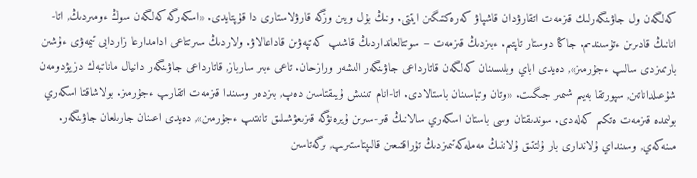كەلگەن ول جاۋىنگەرلىك قىزمەت اتقارۋدان قاشپاۋ كەرەكتىگىن ايتتى. ونىڭ بۇل ويىن وزگە قارۋلاستارى دا قۇپتايدى. «اسكەرگە كەلگەن سوڭ ءومىردىڭ, اتا-انانىڭ قادىرىن ءتۇسىندىم. جاڭا دوستار تاپتىم. ءبىزدىڭ قىزمەت – سوتتالعانداردىڭ قاشىپ كەتپەۋىن قاداعالاۋ. ولاردىڭ سىرتتاعى ادامدارعا زاردابى تيمەۋى ءۇشىن بارىمىزدى سالىپ ءجۇرمىز», دەيدى اباي وبلىسىنان كەلگەن قاتارداعى جاۋىنگەر الىشەر ورازحان. تاعى ءبىر سارباز, قاتارداعى جاۋىنگەر دانيال ماناتبەك دزيۋدومەن شۇعىلداناتىن, سپورتقا بەيىم شىمىر جىگىت. «وتان وتباسىنان باستالادى. اتا-انام تىنىش ۇيىقتاسىن دەپ, بىزدەر وسىندا قىزمەت اتقارىپ ءجۇرمىز. بولاشاقتا اسكەري بولىمدە قىزمەت ەتكىم كەلەدى. سوندىقتان وسى باستان اسكەري سالانىڭ قىر-سىرىن ۇيرەنۋگە قىزىعۋشىلىق تانىتىپ ءجۇرمىن», دەيدى اعىنان جارىلعان جاۋىنگەر. مىنەكەي, وسىنداي ۇلاندارى بار ۇلتتىق ۇلاننىڭ مەملەكەتىمىزدىڭ تۇراقتىعىن قالىپتاستىرىپ, ىرگەتاسىن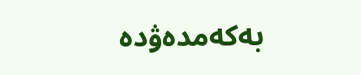بەكەمدەۋدە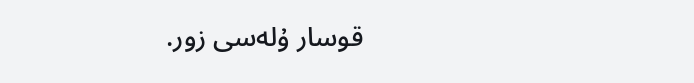قوسار ۇلەسى زور.